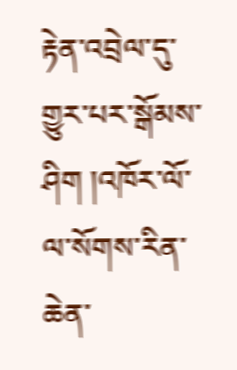རྟེན་འབྲེལ་དུ་གྱུར་པར་སྒོམས་ཤིག །འཁོར་ལོ་ལ་སོགས་རིན་ཆེན་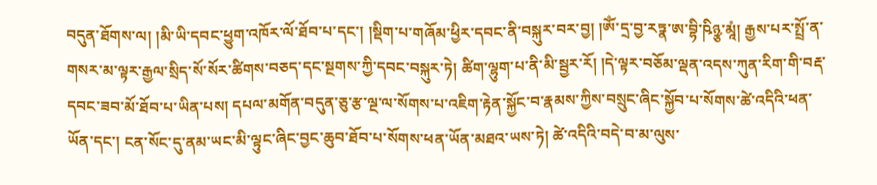བདུན་ཐོགས་ལ། །མི་ཡི་དབང་ཕྱུག་འཁོར་ལོ་ཐོབ་པ་དང་། །སྡིག་པ་གཞོམ་ཕྱིར་དབང་ནི་བསྐུར་བར་བྱ། །ཨོཾ་དྲ་བྱ་རཏྣ་ཨ་བྷི་ཥིཉྩ་མཱཾ། རྒྱས་པར་སྤྲོ་ན་གསར་མ་ལྟར་རྒྱལ་སྲིད་སོ་སོར་ཚིགས་བཅད་དང་སྔགས་ཀྱི་དབང་བསྐུར་ཏེ། ཚིག་ལྷུག་པ་ནི་མི་སྦྱར་རོ། །དེ་ལྟར་བཅོམ་ལྡན་འདས་ཀུན་རིག་གི་བརྡ་དབང་ཟབ་མོ་ཐོབ་པ་ཡིན་པས། དཔལ་མགོན་བདུན་ཅུ་རྩ་ལྔ་ལ་སོགས་པ་འཇིག་རྟེན་སྐྱོང་བ་རྣམས་ཀྱིས་བསྲུང་ཞིང་སྐྱོབ་པ་སོགས་ཚེ་འདིའི་ཕན་ཡོན་དང་། ངན་སོང་དུ་ནམ་ཡང་མི་ལྟུང་ཞིང་བྱང་ཆུབ་ཐོབ་པ་སོགས་ཕན་ཡོན་མཐའ་ཡས་ཏེ། ཚེ་འདིའི་བདེ་བ་མ་ལུས་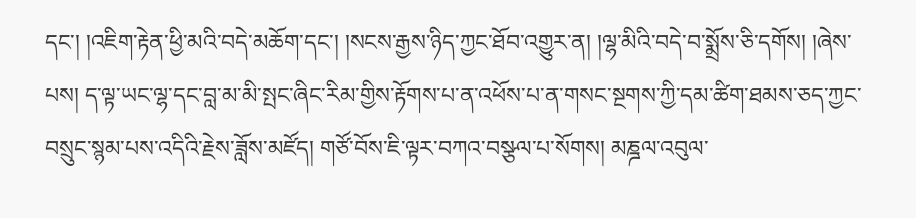དང་། །འཇིག་རྟེན་ཕྱི་མའི་བདེ་མཆོག་དང་། །སངས་རྒྱས་ཉིད་ཀྱང་ཐོབ་འགྱུར་ན། །ལྷ་མིའི་བདེ་བ་སྨྲོས་ཅི་དགོས། །ཞེས་པས། ད་ལྟ་ཡང་ལྷ་དང་བླ་མ་མི་སྤང་ཞིང་རིམ་གྱིས་རྟོགས་པ་ན་འཕོས་པ་ན་གསང་སྔགས་ཀྱི་དམ་ཚིག་ཐམས་ཅད་ཀྱང་བསྲུང་སྙམ་པས་འདིའི་རྗེས་ཟློས་མཛོད། གཙོ་བོས་ཇི་ལྟར་བཀའ་བསྩལ་པ་སོགས། མཎྜལ་འབུལ་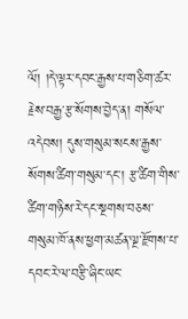ལོ། །དེ་ལྟར་དབང་རྒྱས་པ་གཅིག་ཚར་རྗེས་བརྒྱ་རྩ་སོགས་བྱེད་ན། གསོལ་འདེབས། དུས་གསུམ་སངས་རྒྱས་སོགས་ཚིག་གསུམ་དང་། རྩ་ཚིག་གིས་ཚིག་གཉིས་རེ་དང་སྔགས་བཅས་གསུམ་ཁོ་ནས་ཕྱག་མཚན་ལྔ་རྫོགས་པ་དབང་རེ་ལ་བརྩི་ཞིང་ཡང་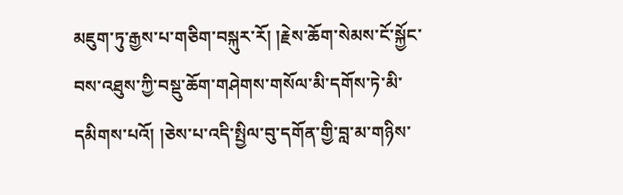མཇུག་ཏུ་རྒྱས་པ་གཅིག་བསྐུར་རོ། །རྗེས་ཆོག་སེམས་ངོ་སྐྱོང་བས་འཐུས་ཀྱི་བསྡུ་ཆོག་གཤེགས་གསོལ་མི་དགོས་ཏེ་མི་དམིགས་པའོ། །ཅེས་པ་འདི་སྤྱིལ་བུ་དགོན་གྱི་བླ་མ་གཉིས་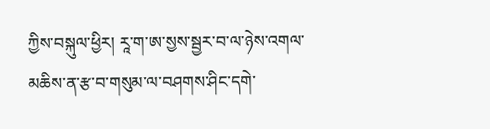ཀྱིས་བསྐུལ་ཕྱིར། རཱ་ག་ཨ་སྱས་སྦྱར་བ་ལ་ཉེས་འགལ་མཆིས་ན་རྩ་བ་གསུམ་ལ་བཤགས་ཤིང་དགེ་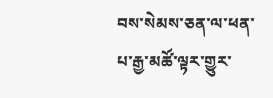བས་སེམས་ཅན་ལ་ཕན་པ་རྒྱ་མཚོ་ལྟར་གྱུར་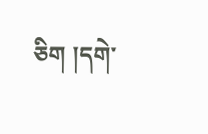ཅིག །དགེ་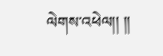ལེགས་འཕེལ།། །།